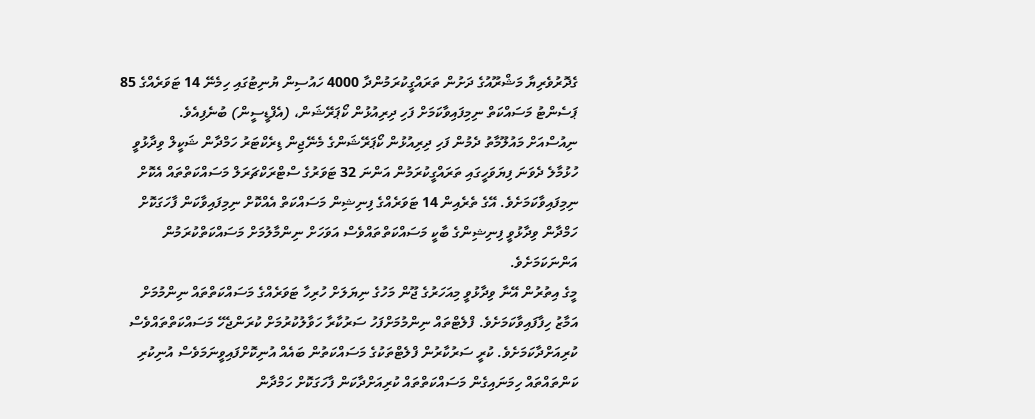ގެދޮރުވެރިޔާ މަޝްރޫއުގެ ދަށުން ތަރައްގީކުރަމުންދާ 4000 ހައުސިން ޔުނިޓުގައި ހިމެނޭ 14 ޓަވަރެއްގެ 85 ޕަސެންޓު މަސައްކަތް ނިމިފައިވާކަމަށް ފަހި ދިރިއުޅުން ކޯޕަރޭޝަން، (އެފްޑީސީން) ބުނެފިއެވެ.
ނިއުސްއަށް މައުލޫމާތު ދެމުން ފަހި ދިރިއުޅުން ކޯޕަރޭޝަންގެ މެނޭޖިން ޑިރެކްޓަރު ހަމްދާން ޝަކީލް ވިދާޅުވީ ހުޅުމާލެ ދެވަނަ ފިޔަވަހީގައި ތަރައްގީކުރަމުން އަންނަ 32 ޓަވަރުގެ ސްޓްރަކްޗަރަލް މަސައްކަތްތައް އެކޮށް ނިމިފައިވާކަމަށެވެ. އޭގެ ތެރެއިން 14 ޓަވަރެއްގެ ފިނިޝިން މަސައްކަތް އެއްކޮށް ނިމިފައިވާކަން ފާހަގަކޮށް ހަމްދާން ވިދާޅުވީ ފިނިޝިންގެ ބާކީ މަސައްކަތްތައްވެސް އަވަހަށް ނިންމާލުމަށް މަސައްކަތްކުރަމުން އަންނަކަމަށެވެ.
މީގެ އިތުރުން އޭނާ ވިދާޅުވީ މިއަހަރުގެ ޖޫން މަހުގެ ނިޔަލަށް ހުރިހާ ޓަވަރެއްގެ މަސައްކަތްތައް ނިންމުމަށް އަމާޒު ހިފާފައިވާކަމަށެވެ. ފްލެޓްތައް ނިންމުމަށްފަހު ސަރުކާރާ ހަވާލުކުރުމަށް ކުރަންޖެހޭ މަސައްކަތްތައްވެސް ކުރިއަށްދާކަމަށެވެ. ކުރީ ސަރުކާރުން ފްލެޓްތަކުގެ މަސައްކަތުން ބައެއް އުނިކޮށްފައިވީނަމަވެސް އުނިކުރި ކަންތައްތައް ހިމަނައިގެން މަސައްކަތްތައް ކުރިއަށްދާކަން ފާހަގަކޮށް ހަމްދާން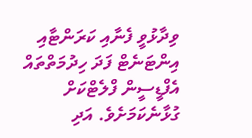ވިދާޅުވީ ފެނާއި ކަރަންޓާއި އިންޓަނެޓް ފަދަ ހިދުމަތްތައް އެފްޑީސީން ފްލެޓްކަށް ގުޅާނެކަމަށެވެ. އަދި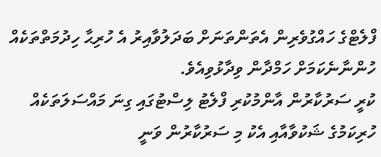ފްލެޓްގެ ހައްގުވެރިން އެތަންތަނަށް ބަދަލުވާއިރު އެ ހުރިޙާ ހިދުމަތްތަކެއް ހުންނާނެކަމަށް ހަމްދާން ވިދާޅުވިއެވެ.
ކުރީ ސަރުކާރުން އާންމުކުރި ފްލެޓު ލިސްޓުގައި ގިނަ މައްސަލަތަކެއް ހުރިކަމުގެ ޝަކުވާއާއި އެކު މި ސަރުކާރުން ވަނީ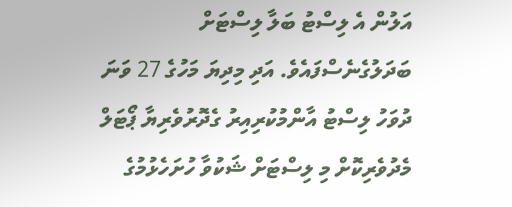އަލުން އެ ލިސްޓު ބަލާ ލިސްޓަށް ބަދަލުގެނެސްފައެވެ. އަދި މިދިޔަ މަހުގެ 27 ވަނަ ދުވަހު ލިސްޓު އާންމުކުރިއިރު ގެދޮރުވެރިޔާ ޕޯޓަލް މެދުވެރިކޮށް މި ލިސްޓަށް ޝަކުވާ ހުށަހެޅުމުގެ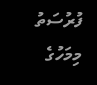ފުރުސަތު މިމަހުގެ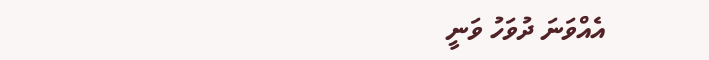އެއްވަނަ ދުވަހު ވަނީ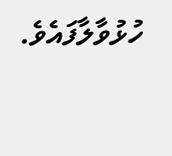ހުޅުވާލާފައެވެ.